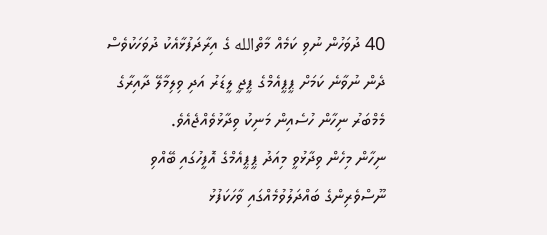40 ދުވަހުން ނުވި ކަމެއް މާތްالله ގެ އިރާދަފުޅާއެކު ދުވަހަކުވެސް ދެން ނުވާނެ ކަމަށް ޕީޕީއެމްގެ ޕީޖީ ލީޑަރު އަދި ވިލިމާލޭ ދާއިރާގެ މެމްބަރު ނިހާން ހުސެއިން މަނިކު ވިދާޅުވެއްޖެއެވެ.
ނިހާން މިހެން ވިދާޅުވީ މިއަދު ޕީޕީއެމްގެ އޮފީހުގައި ބޭއްވި ނޫސްވެރިންގެ ބައްދަލުވުމެއްގައި ވާހަކަފުޅު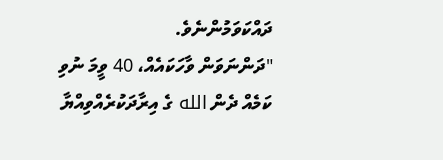ދައްކަވަމުންނެވެ.
"ދަންނަވަން ވާހަކައެއް، 40 ވީމަ ނުވި ކަމެއް ދެން الله ގެ އިރާދަކުރެއްވިއްޔާ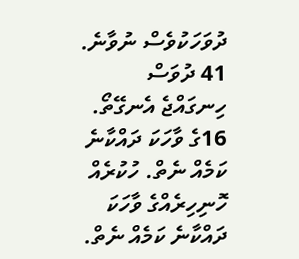ދުވަހަކުވެސް ނުވާނެ. 41 ދުވަސް ހިނގައްޖެ އެނގޭތޯ. 16ގެ ވާހަކަ ދައްކާނެ ކަމެއް ނެތް. ހުކުރެއް ހޮނިހިރެއްގެ ވާހަކަ ދައްކާނެ ކަމެއް ނެތް.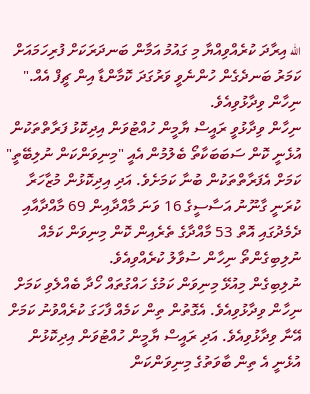الله އިރާދަ ކުރެއްވިއްޔާ މި ގައުމު އަމާން ބަނދަރަކަށް ފުރިހަމައަށް ކަމަރު ބަނދެގެން ހުންނެވީ ވަރުގަދަ ކޮމާންޑާ އިން ޗީފް އެއް." ނިހާން ވިދާޅުވިއެވެ.
ނިހާން ވިދާޅުވީ ރައީސް ޔާމީން ހުއްޓުވަން އިދިކޮޅު ފަރާތްތަކުން އުޅެނީ ކޮން ސަބަބަކާތޯ ބެލުމުން އެއީ "މިނިވަންކަން ނުލިބޭތީ" ކަމަށް އެފަރާތްތަކުން ބުނާ ކަމަށެވެ. އަދި އިދިކޮޅުން މުޒާހަރާ ކުރަނީ ގާނޫނު އަސާސީގެ 16 ވަނަ މާއްދާއިން 69 މާއްދާއާއި ދެމެދުގައި އޮތް 53 މާއްދާގެ ތެރެއިން ކޮން މިނިވަން ކަމެއް ނުލިބިގެންތޯ ނިހާން ސުވާލު ކުރެއްވިއެވެ.
ނުލިބިގެން މިއުޅޭ މިނިވަން ކަމުގެ ހައްގުތައް ހޯދާ ބެއްލެވި ކަމަށް ނިހާން ވިދާޅުވިއެވެ. އެގޮތުން ތިން ކަމެއް ފާހަގަ ކުރެއްވުނު ކަމަށް އޭނާ ވިދާޅުވިއެވެ. އަދި ރައީސް ޔާމީން ހުއްޓުވަން އިދިކޮޅުން އުޅެނީ އެ ތިން ބާވަތުގެ މިނިވަންކަން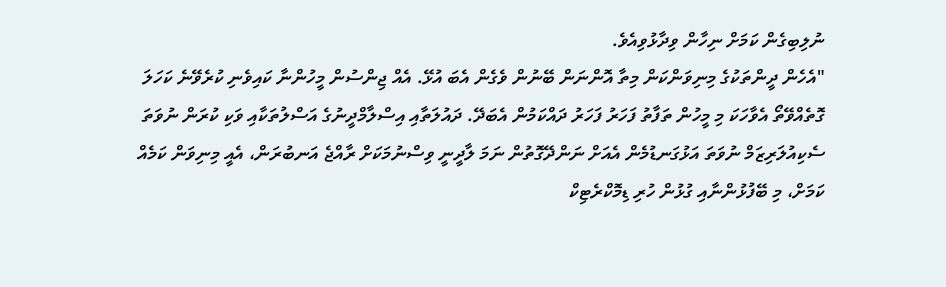ނުލިބިގެން ކަމަށް ނިހާން ވިދާޅުވިއެވެ.
"އެހެން ދީންތަކުގެ މިނިވަންކަން މިތާ އޮންނަން ބޭނުން ވެގެން އެބަ އުޅޭ. އެއް ޖިންސުން މީހުންނާ ކައިވެނި ކުރެވޭނެ ކަހަލަ ގޮތެއްވޭތޯ އެވާހަކަ މި މީހުން ތަފާތު ފަހަރު ފަހަރު ދައްކަމުން އެބަދޭ. ދައުލަތާއި އިސްލާމްދީނުގެ އަސްލުތަކާއި ވަކި ކުރަން ނުވަތަ ސެކިއުލަރިޒަމް ނުވަތަ އަޅުގަނޑުމެން އެއަށް ނަންދޭގޮތުން ނަމަ ލާދީނީ ވިސްނުމަކަށް ރާއްޖެ އަނބުރަން، އެއީ މިނިވަން ކަމެއް ކަމަށް، މި ބޭފުޅުންނާއި ގުޅުން ހުރި ޑިމޮކްރެޓިކް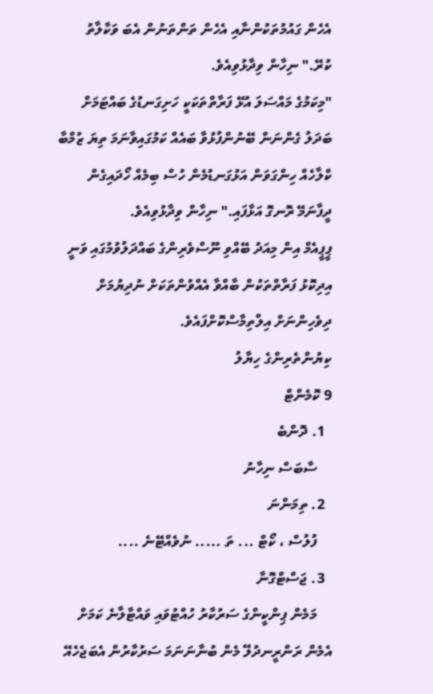އެހެން ގައުމުތަކުންނާއި އެހެން ތަންތަނުން އެބަ ވަކާލާތު ކުރޭ." ނިހާން ވިދާޅުވިއެވެ.
"މިކަމުގެ މައްސަލަ އުޅޭ ފަރާތްތަކަކީ ހަށިގަނޑުގެ ބައްޓަމަށް ބަދަލު ގެންނަން ބޭނުންފުޅުވާ ބައެއް ކަމުގައިވާނަމަ ތިޔަ ޒުމްބާ ކްލާހެއް ހިންގަވަން އަޅުގަނޑުމެން ހުސް ބިމެއް ހޯދައިގެން ދީފާނަމޭ ރޮނގޮ އަޅާފައި." ނިހާން ވިދާޅުވިއެވެ.
ޕީޕީއެމް އިން މިއަދު ބޭއްވި ނޫސްވެރިންގެ ބައްދަލުވުމުގައި ވަނީ އިދިކޮޅު ފަރާތްތަކުން ބާއްވާ އެއްވުންތަކަށް ނުދިޔުމަށް ދިވެހިންނަށް އިލްތިމާސްކޮށްފައެވެ.
ކިޔުންތެރިންގެ ހިޔާލު
9 ކޮމެންޓް
  1. ދޮންބެ
    ސާބަސް ނިހާނު
  2. ތިމަންނަ
    ފުލުސް ، ކޯޓް ... ތަ ..... ނުވެއްޓޭނެ ....
  3. ޖަސްޓްގޮނާ
    މަމެން ޕިންކީންގެ ސަރުކާރު ހުއްޓުވައި ވައްޓާލާނެ ކަމަށް އެމެން ރަންރީނދުލޭ މެން ބުނާނަނަމަ ސަރުކާރުން އެބަޖެހެއޭ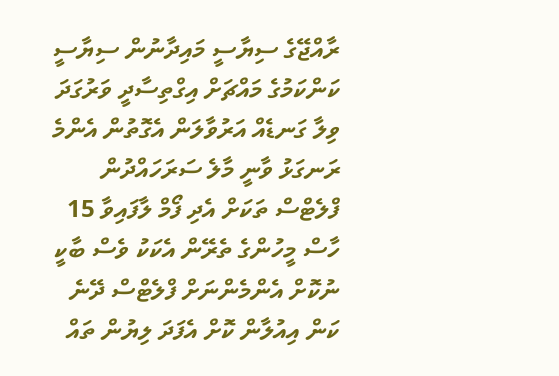ރާއްޖޭގެ ސިޔާސީ މައިދާނުން ސިޔާސީ ކަންކަމުގެ މައްޗަށް އިގްތިސާދީ ވަރުގަދަ ވިލާ ގަނޑެއް އަރުވާލަން އެގޮތުން އެންމެ ރަނގަޅު ވާނީ މާލެ ސަރަހައްދުން ފްލެޓްސް ތަކަށް އެދި ފޯމް ލާފައިވާ 15 ހާސް މީހުންގެ ތެރޭން އެކަކު ވެސް ބާކީ ނުކޮށް އެންމެންނަށް ފްލެޓްސް ދޭނެ ކަން އިއުލާން ކޮށް އެފަދަ ލިޔުން ތައް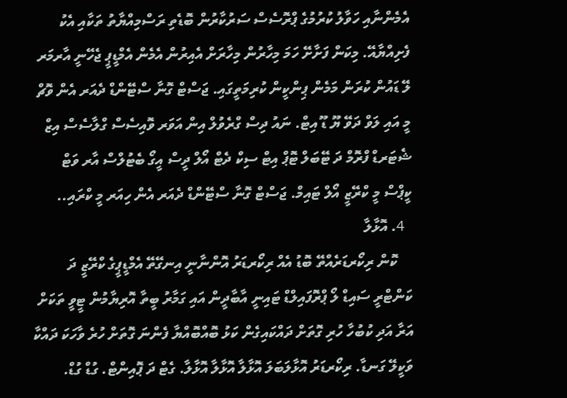އެމެންނާއި ހަވާލު ކުރުމުގެ ޕްރޮސެސް ސަރުކާރުން ބޮޑެތި ރަސްމިއްޔާތު ތަކާއި އެކު ފެށިއްޔާއޭ. މިކަން ފަށާށޭ ހަމަ މިހާރުން މިހާރަށް އެއިރުން އެމެން އެމްޑީޕީ ޖެހޭނީ އާރމަރ ލޭ ޑައުން ކުރަން މަމެން ޕިންކީން ކުރިމަތީގައި. ޖަސްޓް ގޮނާ ސްޓޭންޑް ދެއަރ އެން ވޮޗް މީ އައި ލަވް ދަވޭ ޔޫ ޑޫ އިޓް. ނައު ދިސް ގްރެވުލް އިން އަވަރ ވޮއިސެސް ގްލާސެސް އިޒް ޝެޓަރޑް ފްރޮމް ދަ ޓޭބަލް ޓޮޕް އިޓް ސިކް ދެޓް އޯލް ދީސް އީގޯ ބެޓުލްސް އާރ ވަޓް ކީޕްސް މީ ކްރޭޒީ އޯލް ޓައިމް. ޖަސްޓް ގޮނާ ސްޓޭންޑް ދެއަރ އެން ހިއަރ މީ ކްރައި..
  4. އޮޅާލާ
    ކޮން ރިކޯރޑަރެއްތޭ ބޮޑު އެއް ރިކޯރޑަރު އޮންނާނީ އިނގޭތޭ އެމްޑީޕީގެ ކްރޭޒީ ދަ ކަންޓްރީ ސައިޑް ލޯ ޕްރޮފައިލްޑް ޓައިނީ އާބާދީން އައި ގަމާރު ބީތާ އޮރިޔާމުން ޓީވީ ތަކަށް އަރާ އަދި ކުބުހާ ހުރި ގޮތަށް ދައްކައިގެން ކަޅު ބޮއްބޮއްޔާ ފެންނަ ގޮތަށް ހުރެ ވާހަކަ ދައްކާ ވަކީލޭ ގަނޑާ. ރިކޯރޑަރު އޮޅާލަބަލަ އޮޅާލާ އޮޅާލާ އޮޅާލާ. ގެޓް ދަ ޕޮއިންޓް. ގުޑް ގުޑް.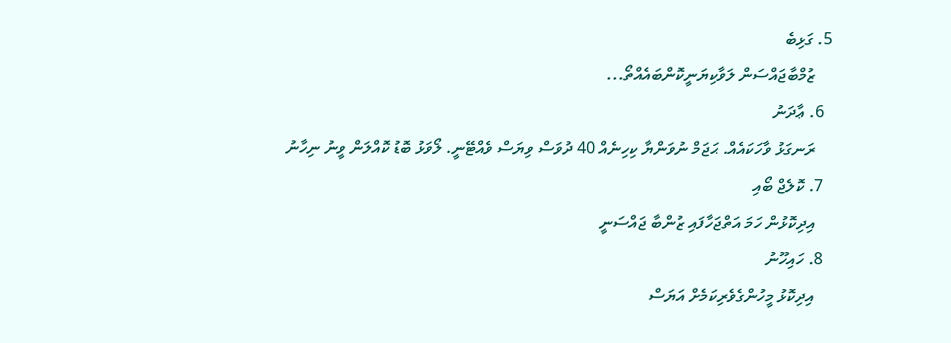5. ގަޅިބެ
    ޒުމްބާޖައްސަން ލަވާކިޔަނީކޮންބައެއްތޯ...
  6. ޢާދަނު
    ރަނގަޅު ވާހަކައެއް. ޙަޖަމް ނުވަންޔާ ކިހިނެއް 40 ދުވަސް ވިޔަސް ވެއްޓޭނީ. ލޯވަޅު ބޮޑު ކޮއްލަން ވީނު ނިހާނު
  7. ކޮލެޖް ބޯއި
    އިދިކޮޅުން ހަމަ އަތްޖަހާފައި ޒުންބާ ޖައްސަނީ
  8. ހައިހޫނު
    އިދިކޮޅު މީހުންގެވެރިކަމެށް އަޔަސް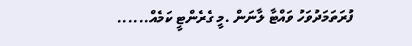ފުރަތަމަދުވަހު ވައްޓާ ލާނަން .މީ ގެރެންޓީ ކަމެއް......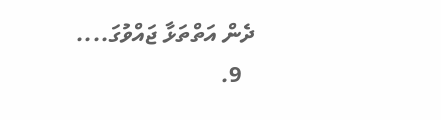ދެން އަތްތަޅާ ޖައްވުގަ....
  9.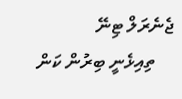ޖެނެރަލް ޓިނޭ
    ތިއިޅެނީ ބިރުން ކަން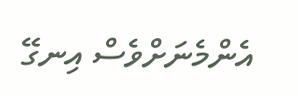އެންމެނަށްވެސް އިނގޭ